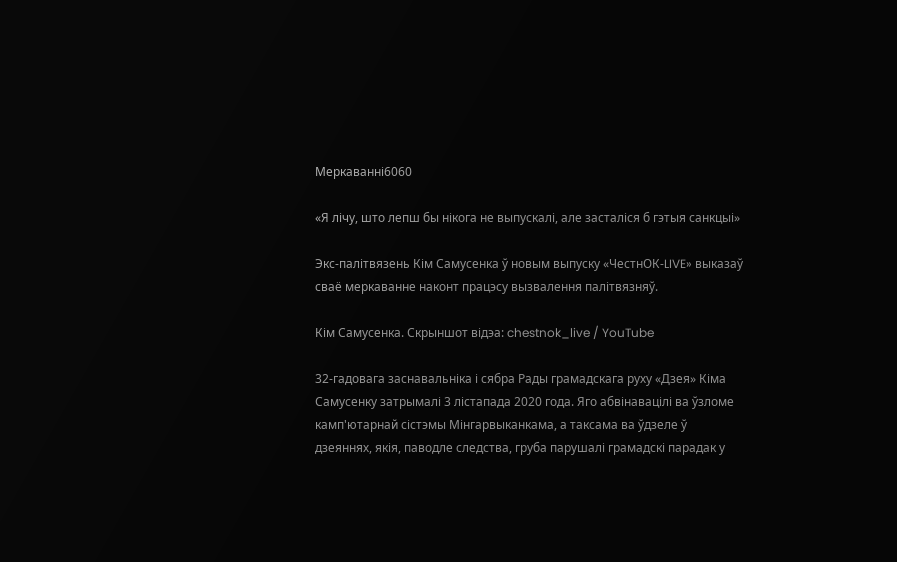Меркаванні6060

«Я лічу, што лепш бы нікога не выпускалі, але засталіся б гэтыя санкцыі»

Экс-палітвязень Кім Самусенка ў новым выпуску «ЧестнОК-LIVE» выказаў сваё меркаванне наконт працэсу вызвалення палітвязняў.

Кім Самусенка. Скрыншот відэа: chestnok_live / YouTube

32‑гадовага заснавальніка і сябра Рады грамадскага руху «Дзея» Кіма Самусенку затрымалі 3 лістапада 2020 года. Яго абвінавацілі ва ўзломе камп'ютарнай сістэмы Мінгарвыканкама, а таксама ва ўдзеле ў дзеяннях, якія, паводле следства, груба парушалі грамадскі парадак у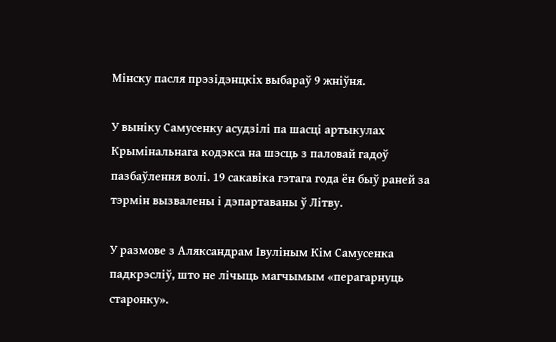Мінску пасля прэзідэнцкіх выбараў 9 жніўня.

У выніку Самусенку асудзілі па шасці артыкулах Крымінальнага кодэкса на шэсць з паловай гадоў пазбаўлення волі. 19 сакавіка гэтага года ён быў раней за тэрмін вызвалены і дэпартаваны ў Літву.

У размове з Аляксандрам Івуліным Кім Самусенка падкрэсліў, што не лічыць магчымым «перагарнуць старонку».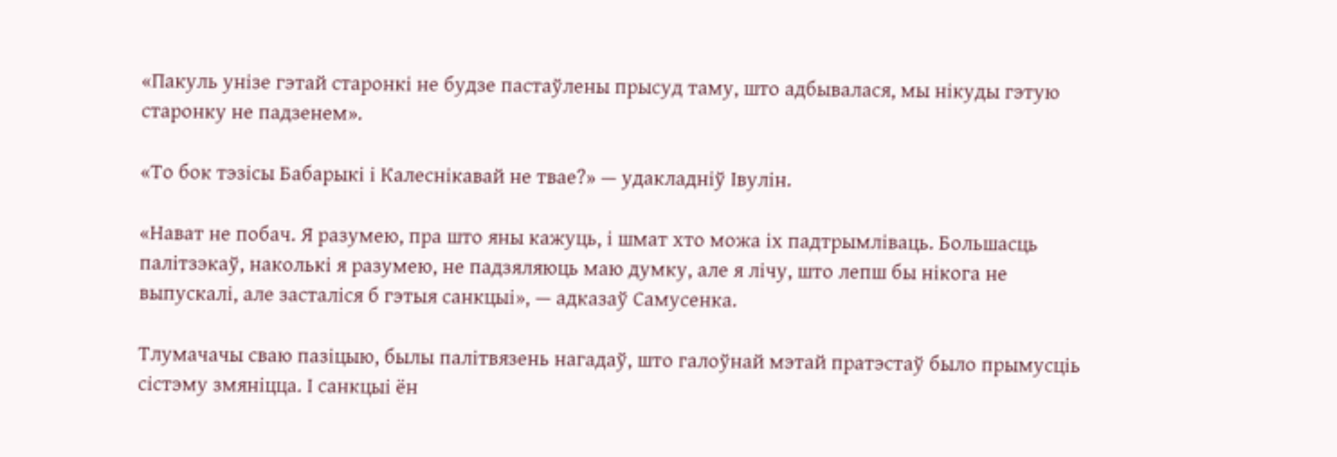«Пакуль унізе гэтай старонкі не будзе пастаўлены прысуд таму, што адбывалася, мы нікуды гэтую старонку не падзенем».

«То бок тэзісы Бабарыкі і Калеснікавай не твае?» — удакладніў Івулін.

«Нават не побач. Я разумею, пра што яны кажуць, і шмат хто можа іх падтрымліваць. Большасць палітзэкаў, наколькі я разумею, не падзяляюць маю думку, але я лічу, што лепш бы нікога не выпускалі, але засталіся б гэтыя санкцыі», — адказаў Самусенка.

Тлумачачы сваю пазіцыю, былы палітвязень нагадаў, што галоўнай мэтай пратэстаў было прымусціь сістэму змяніцца. І санкцыі ён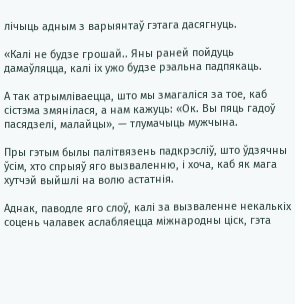лічыць адным з варыянтаў гэтага дасягнуць.

«Калі не будзе грошай.. Яны раней пойдуць дамаўляцца, калі іх ужо будзе рэальна падпякаць.

А так атрымліваецца, што мы змагаліся за тое, каб сістэма змянілася, а нам кажуць: «Ок. Вы пяць гадоў пасядзелі, малайцы», — тлумачыць мужчына.

Пры гэтым былы палітвязень падкрэсліў, што ўдзячны ўсім, хто спрыяў яго вызваленню, і хоча, каб як мага хутчэй выйшлі на волю астатнія.

Аднак, паводле яго слоў, калі за вызваленне некалькіх соцень чалавек аслабляецца міжнародны ціск, гэта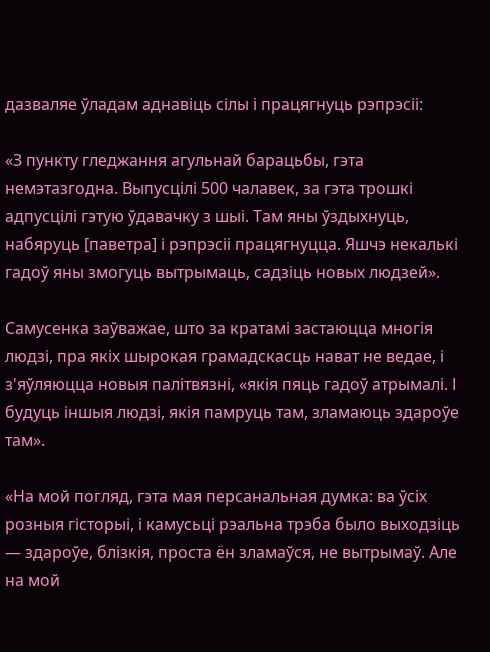дазваляе ўладам аднавіць сілы і працягнуць рэпрэсіі:

«З пункту гледжання агульнай барацьбы, гэта немэтазгодна. Выпусцілі 500 чалавек, за гэта трошкі адпусцілі гэтую ўдавачку з шыі. Там яны ўздыхнуць, набяруць [паветра] і рэпрэсіі працягнуцца. Яшчэ некалькі гадоў яны змогуць вытрымаць, садзіць новых людзей».

Самусенка заўважае, што за кратамі застаюцца многія людзі, пра якіх шырокая грамадскасць нават не ведае, і з'яўляюцца новыя палітвязні, «якія пяць гадоў атрымалі. І будуць іншыя людзі, якія памруць там, зламаюць здароўе там».

«На мой погляд, гэта мая персанальная думка: ва ўсіх розныя гісторыі, і камусьці рэальна трэба было выходзіць — здароўе, блізкія, проста ён зламаўся, не вытрымаў. Але на мой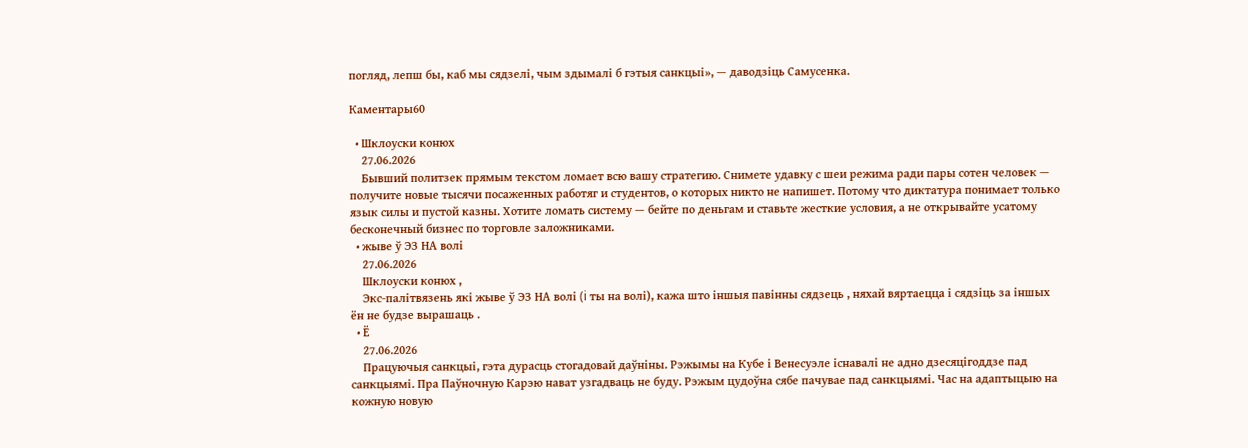погляд, лепш бы, каб мы сядзелі, чым здымалі б гэтыя санкцыі», — даводзіць Самусенка.

Каментары60

  • Шклоуски конюх
    27.06.2026
    Бывший политзек прямым текстом ломает всю вашу стратегию. Снимете удавку с шеи режима ради пары сотен человек — получите новые тысячи посаженных работяг и студентов, о которых никто не напишет. Потому что диктатура понимает только язык силы и пустой казны. Хотите ломать систему — бейте по деньгам и ставьте жесткие условия, а не открывайте усатому бесконечный бизнес по торговле заложниками.
  • жыве ў ЭЗ НА волі
    27.06.2026
    Шклоуски конюх ,
    Экс-палітвязень які жыве ў ЭЗ НА волі (i ты на волі), кажа што іншыя павінны сядзець , няхай вяртаецца і сядзіць за іншых ён не будзе вырашаць .
  • Ё
    27.06.2026
    Працуючыя санкцыі, гэта дурасць стогадовай даўніны. Рэжымы на Кубе і Венесуэле існавалі не адно дзесяцігоддзе пад санкцыямі. Пра Паўночную Карэю нават узгадваць не буду. Рэжым цудоўна сябе пачувае пад санкцыямі. Час на адаптыцыю на кожную новую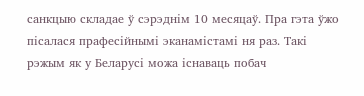санкцыю складае ў сэрэднім 10 месяцаў. Пра гэта ўжо пісалася прафесійнымі эканамістамі ня раз. Такі рэжым як у Беларусі можа існаваць побач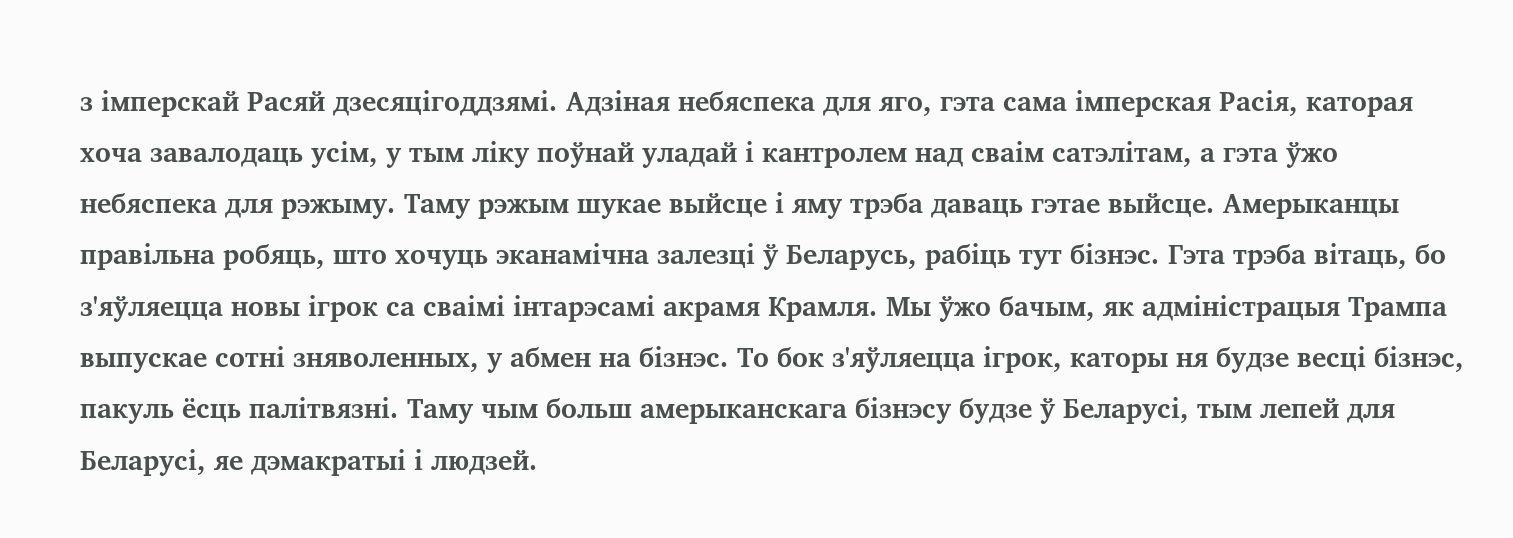з імперскай Расяй дзесяцігоддзямі. Адзіная небяспека для яго, гэта сама імперская Расія, каторая хоча завалодаць усім, у тым ліку поўнай уладай і кантролем над сваім сатэлітам, а гэта ўжо небяспека для рэжыму. Таму рэжым шукае выйсце і яму трэба даваць гэтае выйсце. Амерыканцы правільна робяць, што хочуць эканамічна залезці ў Беларусь, рабіць тут бізнэс. Гэта трэба вітаць, бо з'яўляецца новы ігрок са сваімі інтарэсамі акрамя Крамля. Мы ўжо бачым, як адміністрацыя Трампа выпускае сотні зняволенных, у абмен на бізнэс. То бок з'яўляецца ігрок, каторы ня будзе весці бізнэс, пакуль ёсць палітвязні. Таму чым больш амерыканскага бізнэсу будзе ў Беларусі, тым лепей для Беларусі, яе дэмакратыі і людзей.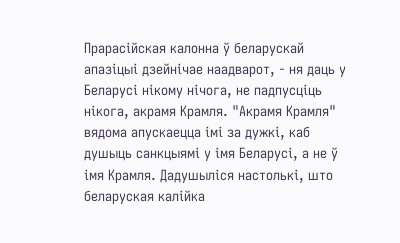Прарасійская калонна ў беларускай апазіцыі дзейнічае наадварот, - ня даць у Беларусі нікому нічога, не падпусціць нікога, акрамя Крамля. "Акрамя Крамля" вядома апускаецца імі за дужкі, каб душыць санкцыямі у імя Беларусі, а не ў імя Крамля. Дадушыліся настолькі, што беларуская калійка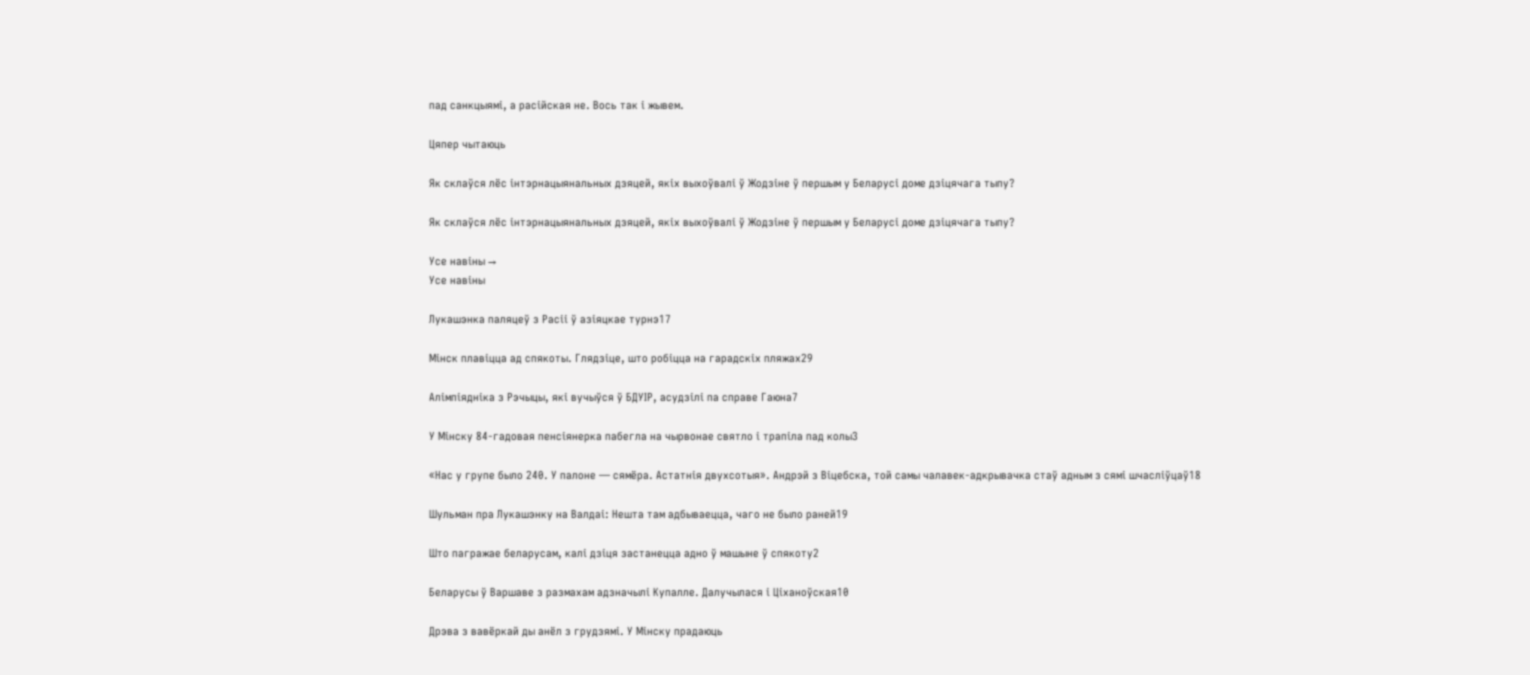пад санкцыямі, а расійская не. Вось так і жывем.

Цяпер чытаюць

Як склаўся лёс інтэрнацыянальных дзяцей, якіх выхоўвалі ў Жодзіне ў першым у Беларусі доме дзіцячага тыпу?

Як склаўся лёс інтэрнацыянальных дзяцей, якіх выхоўвалі ў Жодзіне ў першым у Беларусі доме дзіцячага тыпу?

Усе навіны →
Усе навіны

Лукашэнка паляцеў з Расіі ў азіяцкае турнэ17

Мінск плавіцца ад спякоты. Глядзіце, што робіцца на гарадскіх пляжах29

Алімпіядніка з Рэчыцы, які вучыўся ў БДУІР, асудзілі па справе Гаюна7

У Мінску 84‑гадовая пенсіянерка пабегла на чырвонае святло і трапіла пад колы3

«Нас у групе было 240. У палоне — сямёра. Астатнія двухсотыя». Андрэй з Віцебска, той самы чалавек-адкрывачка стаў адным з сямі шчасліўцаў18

Шульман пра Лукашэнку на Валдаі: Нешта там адбываецца, чаго не было раней19

Што пагражае беларусам, калі дзіця застанецца адно ў машыне ў спякоту2

Беларусы ў Варшаве з размахам адзначылі Купалле. Далучылася і Ціханоўская10

Дрэва з вавёркай ды анёл з грудзямі. У Мінску прадаюць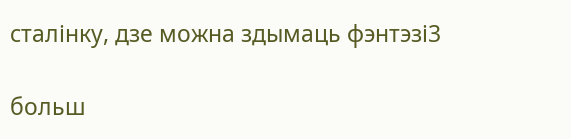сталінку, дзе можна здымаць фэнтэзі3

больш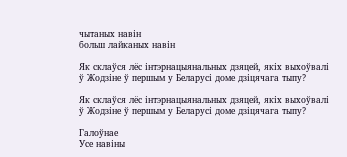чытаных навін
больш лайканых навін

Як склаўся лёс інтэрнацыянальных дзяцей, якіх выхоўвалі ў Жодзіне ў першым у Беларусі доме дзіцячага тыпу?

Як склаўся лёс інтэрнацыянальных дзяцей, якіх выхоўвалі ў Жодзіне ў першым у Беларусі доме дзіцячага тыпу?

Галоўнае
Усе навіны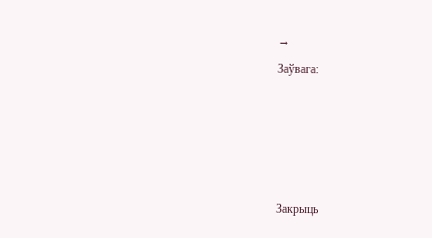→

Заўвага:









Закрыць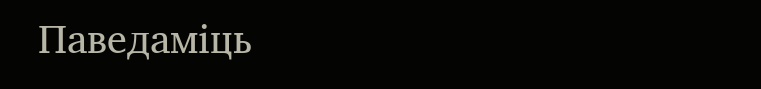Паведаміць